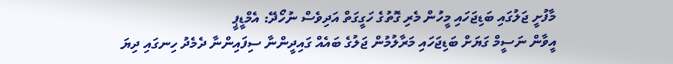މާފުށީ ޖަލުގައި ބަޑިޖަހައި މީހުން މެރި ގޮތުގެ ހަގީގަތް އަދިވެސް ނުހޯދޭ: އެމްޑީޕީ
އީވާން ނަސީމް ގަޔަށް ބަޑިޖަހައި މަރާލުމުން ޖަލުގެ ބައެއް ގައިދީންނާ ސިފައިންނާ ދެމެދު ހިނގައި ދިޔަ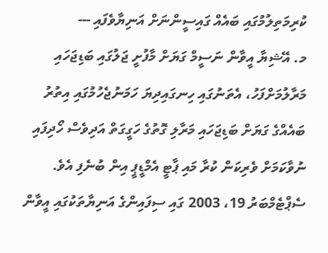ކުރިމަތިލުމުގައި ބައެއް ގައިސީންނަށް އަނިޔާވެފައި ---
މ. އޭޝިޔާ އީވާން ނަސީމް ގަޔަށް މާފުށީ ޖަލުގައި ބަޑިޖަހައި މަރާލުމަށްފަހު، އެތަނުގައި ހިނގައިދިޔަ ހަމަނުޖެހުމުގައި އިތުރު ބައެއްގެ ގަޔަށް ބަޑިޖަހައި މަރާލި ގޮތުގެ ހަގީގަތް އަދިވެސް ހޯދިފައި ނުވާކަމަށް ވެރިކަން ކުރާ މައި ޕާޓީ އެމްޑީޕީ އިން ބުނެފި އެވެ.
ސެޕްޓެމްބަރު 19، 2003 ގައި ސިފައިންގެ އަނިޔާތަކުގައި އީވާން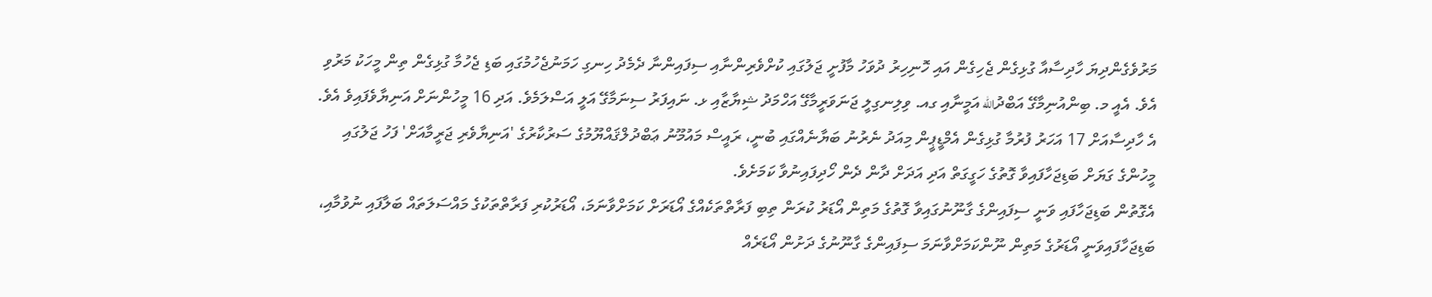މަރުވެގެންދިޔަ ހާދިސާއާ ގުޅިގެން ޖެހިގެން އައި ހޮނިހިރު ދުވަހު މާފުށީ ޖަލުގައި ކުށްވެރިންނާއި ސިފައިންނާ ދެމެދު ހިނގި ހަމަނުޖެހުމުގައި ބަޑި ޖެހުމާ ގުޅިގެން ތިން މީހަކު މަރުވި އެވެ. އެއީ މ. ބިންއުނިމާގޭ އަބްދުالله އަމީނާއި ގއ. ވިލިނގިލީ ޖަނަވަރީމާގޭ އަހްމަދު ޝިޔާޒާއި ޅ. ނައިފަރު ސިނަމާގޭ އަލީ އަސްލަމެވެ. އަދި 16 މީހުންނަށް އަނިޔާވެފައިވެ އެވެ.
އެ ހާދިސާއަށް 17 އަހަރު ފުރުމާ ގުޅިގެން އެމްޑީޕީން މިއަދު ނެރުނު ބަޔާނެއްގައި ބުނީ، ރައީސް މައުމޫނު ޢަބްދުލްޤައްޔޫމުގެ ސަރުކާރުގެ 'އަނިޔާވެރި ޖަރީމާއަށް' ފަހު ޖަލުގައި މީހުންގެ ގަޔަށް ބަޑިޖަހާފައިވާ ގޮތުގެ ހަގީގަތް އަދި އަދަށް ދާން ދެން ހޯދިފައިނުވާ ކަމަށެވެ.
އެގޮތުން ބަޑިޖަހާފައި ވަނީ ސިފައިންގެ ގާނޫނުގައިވާ ގޮތުގެ މަތިން އޯޑަރު ކުރަން ތިބި ފަރާތްތަކެއްގެ އޯޑަރަށް ކަމަށްވާނަމަ، އޯޑަރުކުރި ފަރާތްތަކުގެ މައްސަލަތައް ބަލާފައި ނުވުމާއި، ބަޑިޖަހާފައިވަނީ އޯޑަރުގެ މަތިން ނޫންކަމަށްވާނަމަ ސިފައިންގެ ގާނޫނުގެ ދަށުން އޯޑަރެއް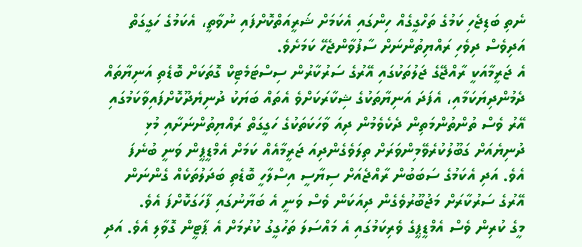ނެތި ބަޑިޖެހި ކަމުގެ ތަހްގީގެއް ހިންގައި އެކަމަށް ޝަރީއަތްކޮށްފައި ނުވާތީ، އެކަމުގެ ހަގީގަތް އަދިވެސް ދިވެހި ރައްޔިތުންނަށް ސާފުވާންޖެހޭ ކަމަށެވެ.
އެ ޖަރީމާއަކީ ރާއްޖޭގެ ޖަލުތަކުގައި އޭރުގެ ސަރުކާރުން ސިސްޓަމެޓިކް ގޮތަކަށް ބޮޑެތި އަނިޔާތައް ދެމުންދިޔަކަމާއި، އެފަދަ އަނިޔާތަކުގެ ޝިކާރަކަށްވެ އެތައް ބަޔަކު ދުނިޔެދޫކޮށްފައިވާކަމުގައި އޭރު ވެސް ތުންތުންމަތިން ދެކެވެމުން ދިއަ ވާހަކަތަކުގެ ހަގީގަތް ރައްޔިތުންނަށާއި މުޅި ދުނިޔެއަށް ގަބޫލުކުރެވޭމިންވަރަށް ތިލަވެގެންދިއަ ޖަރީމާއެއް ކަމަށް އެމްޑީޕީން ވަނީ ބުނެފަ އެވެ. އަދި އެކަމުގެ ސަބަބުން ރާއްޖެއަށް ސިޔާސީ އިސްލާހީ ބޮޑެތި ބަދަލުތަކެއް ގެންނަން އޭރުގެ ސަރުކާރަށް މަޖުބޫރުވެގެން ދިއަކަން ވެސް ވަނީ އެ ބަޔާނުގައި ފާހަގަކޮށްފަ އެވެ.
މީގެ ކުރިން ވެސް އެމްޑީޕީގެ ވެރިކަމުގައި އެ މައްސަލަ ތަހުގީގު ކުރުމަށް އެ ޕާޓީން ގޮވާލި އެވެ. އަދި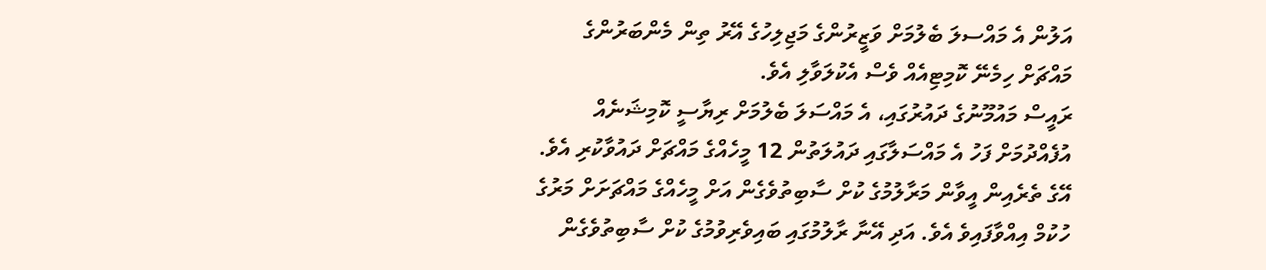އަލުން އެ މައްސލަ ބެލުމަށް ވަޒީރުންގެ މަޖިލިހުގެ އޭރު ތިން މެންބަރުންގެ މައްޗަށް ހިމެނޭ ކޮމިޓިއެއް ވެސް އެކުލަވާލި އެވެ.
ރައީސް މައުމޫނުގެ ދައުރުގައި، އެ މައްސަލަ ބެލުމަށް ރިޔާސީ ކޮމިޝަނެއް އުފެއްދުމަށް ފަހު އެ މައްސަލާގައި ދައުލަތުން 12 މީހެއްގެ މައްޗަށް ދައުވާކުރި އެވެ.
އޭގެ ތެރެއިން އީވާން މަރާލުމުގެ ކުށް ސާބިތުވެގެން އަށް މީހެއްގެ މައްޗަށަށް މަރުގެ ހުކުމް އިއްވާފައިވެ އެވެ. އަދި އޭނާ ރާލުމުގައި ބައިވެރިވުމުގެ ކުށް ސާބިތުވެގެން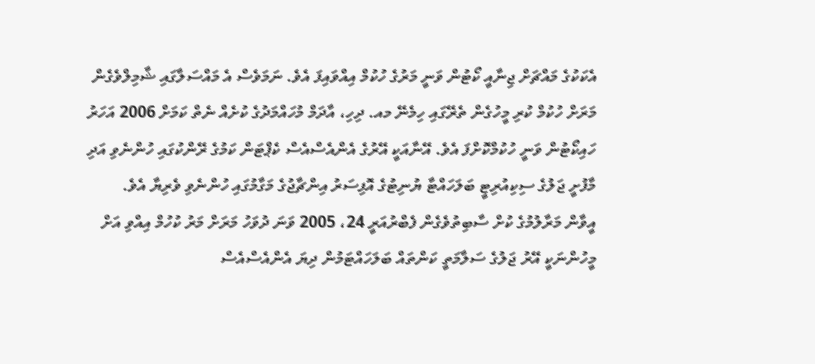އެކަކުގެ މައްޗަށް ޖިނާއީ ކޯޓުން ވަނީ މަރުގެ ހުކުމް އިއްވައިފަ އެވެ. ނަމަވެސް އެ މައްސަލާގައި ޝާމިލްވެގެން މަރަށް ހުކުމް ކުރި މީހުގެން ތެރޭގައި ހިމެނޭ މއ. ދިހި، އާދަމް މުހައްމަދުގެ ކުށެއް ނެތް ކަމަށް 2006 އަހަރު ހައިކޯޓުން ވަނީ ހުކުމްކޮށްފަ އެވެ. އޭނާއަކީ އޭރުގެ އެންއެސްއެސް ކެޕްޓަން ކަމުގެ ރޭންކުގައި ހުންނެވި އަދި މާފުށީ ޖަލުގެ ސިކިއުރިޓީ ބަލަހައްޓާ ޔުނިޓުގެ އޮފިސަރު އިންޗާޖުގެ މަގާމުގައި ހުންނެވި ވެރިޔާ އެވެ.
އީވާން މަރާލުމުގެ ކުށް ސާބިތުވެގެން ފެބްރުއަރީ 24، 2005 ވަނަ ދުވަހު މަރަށް މަރު ކުހުމް އިއްވި އަށް މީހުންނަކީ އޭރު ޖަލުގެ ސަލާމަތީ ކަންތައް ބަލަހައްޓަމުން ދިޔަ އެންއެސްއެސް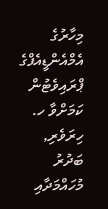މިހާރުގެ އެމްއެންޑީއެފްގެ ޕްރައިވެޓުން ކަމަށްވާ ހ. ހިރަވެރި, ބަދުރު މުހައްމަދާއި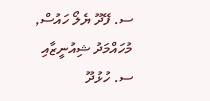ސ. ފޭދޫ ޔެލޯ ހައުސް, މުހައްމަދު ޝިއުނީޒާއި ސ. ހުޅުދޫ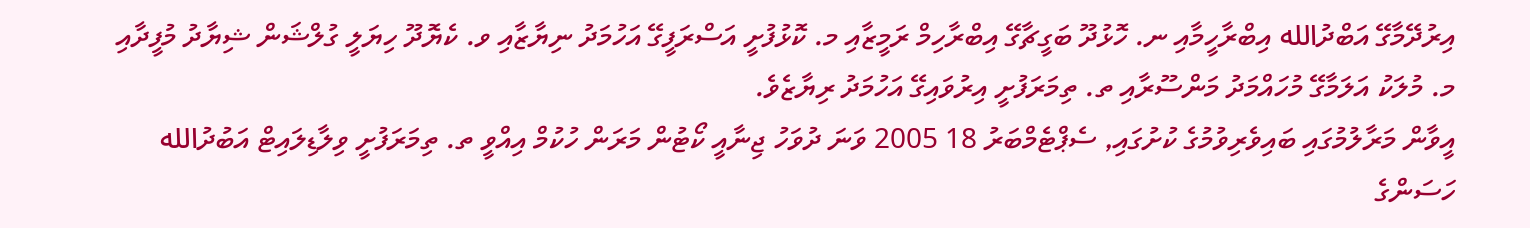އިރުދޭމާގޭ އަބްދުالله އިބްރާހީމާއި ނ. ހޮޅުދޫ ބަގީޗާގޭ އިބްރާހިމް ރަމީޒާއި މ. ކޮޅުފުށީ އަސްރަފީގޭ އަހުމަދު ނިޔާޒާއި ވ. ކެޔޮދޫ ހިޔަލީ ގުލްޝަން ޝިޔާދު މުފީދާއި މ. މުލަކު އަލަމާގޭ މުހައްމަދު މަންސޫރާއި ތ. ތިމަރަފުށީ އިރުވައިގޭ އަހުމަދު ރިޔާޒެވެ.
އީވާން މަރާލުމުގައި ބައިވެރިވުމުގެ ކުށުގައި, ސެޕްޓެމްބަރު 18 2005 ވަނަ ދުވަހު ޖިނާއީ ކޯޓުން މަރަން ހުކުމް އިއްވީ ތ. ތިމަރަފުށީ ވިލާޑިލައިޓް އަބުދުالله ހަސަންގެ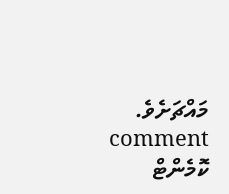މައްޗަށެވެ.
comment ކޮމެންޓް